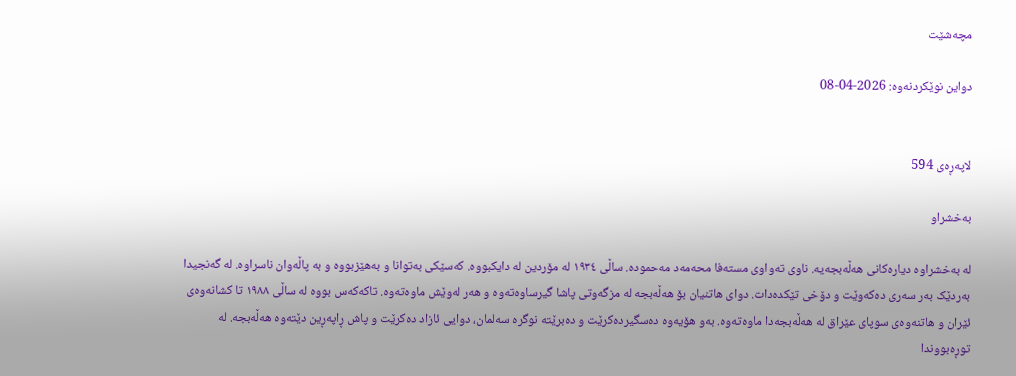مچەشێت

دواین نوێکردنەوە: 2026-04-08


لاپەڕەی 594

بەخشراو

لە بەخشراوە دیارەکانی هەڵەبجەیە. ناوی تەواوی مستەفا محەمەد مەحمودە. ساڵی ١٩٣٤ لە مۆردین لە دایکبووە. کەسێکی بەتوانا و بەهێزبووە و بە پاڵەوان ناسراوە. لە گەنجیدا بەردێک بەر سەری دەکەوێت و دۆخی تێکدەدات. دوای هاتنیان بۆ هەڵەبجە لە مزگەوتی پاشا گیرساوەتەوە و هەر لەوێش ماوەتەوە. تاکەکەس بووە لە ساڵی ١٩٨٨ تا کشانەوەی ئێران و هاتنەوەی سوپای عێراق لە هەڵەبجەدا ماوەتەوە. بەو هۆیەوە دەسگیردەکرێت و دەبرێتە نوگرە سەلمان، دوایی ئازاد دەکرێت و پاش ڕاپەڕین دێتەوە هەڵەبجە. لە توڕەبووندا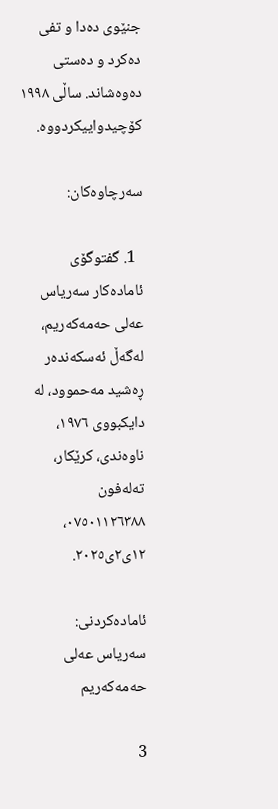جنێوی دەدا و تفی دەکرد و دەستی دەوەشاند. ساڵی ١٩٩٨ کۆچیدواییکردووە.

سەرچاوەکان:

  1. گفتوگۆی ئامادەکار سەریاس عەلی حەمەکەریم، لەگەڵ ئەسکەندەر ڕەشید مەحموود، لە دایکبووی ١٩٧٦، ناوەندی، کرێکار، تەلەفون ٠٧٥٠١١٢٦٣٨٨، ١٢ی٢ی٢٠٢٥.

ئامادەکردنی: سەریاس عەلی حەمەکەریم

3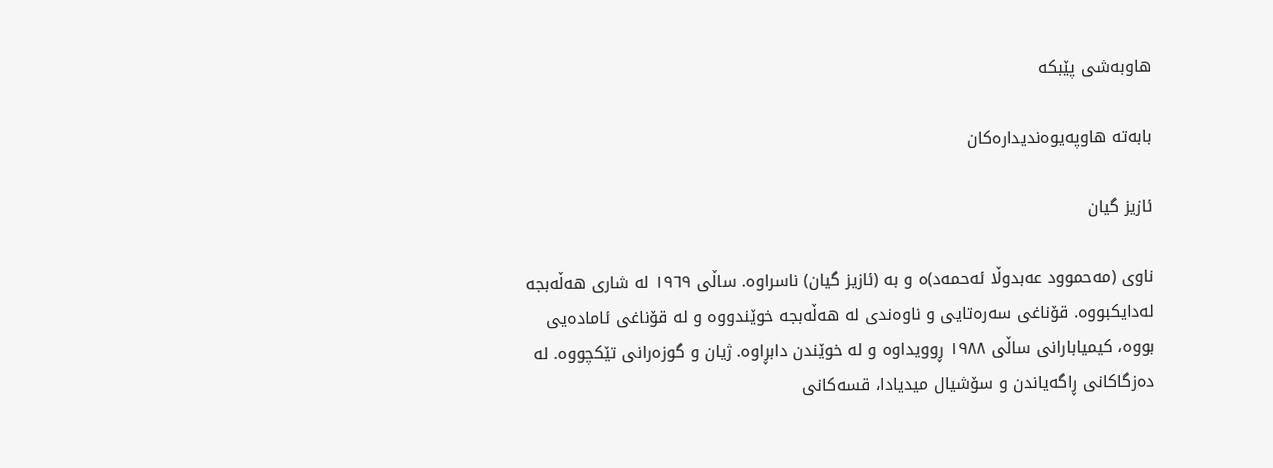هاوبەشی پێبکە

بابەتە هاوپەیوەندیدارەکان

ئازیز گیان

ناوی (مەحموود عەبدوڵا ئەحمەد)ە و بە (ئازیز گیان) ناسراوە. ساڵی ١٩٦٩ لە شاری هەڵەبجە لەدایکبووە. قۆناغی سەرەتایی و ناوەندی لە هەڵەبجە خوێندووە و لە قۆناغی ئامادەیی بووه،‌ کیمیابارانی ساڵی ١٩٨٨ ڕوویداوە و لە خوێندن دابڕاوە. ژیان و گوزەرانی تێکچووە. لە دەز‌گاکانی ڕاگەیاندن و سۆشیال میدیادا، قسەکانی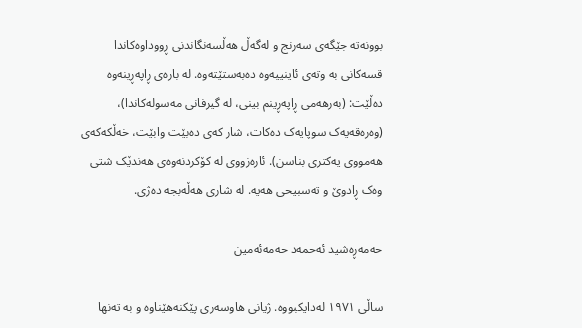بوونەتە جێگەی سەرنج و لەگەڵ هەڵسەنگاندنی ڕووداوەکاندا قسەکانی بە وتەی ئاینییەوە دەبەستێتەوە. لە بارەی ڕاپەڕینەوە دەڵێت: (بەرهەمی ڕاپەڕینم بینی، لە گیرفانی مەسولەکاندا)، (وەرەقەیەک سوپایەک دەکات، شار کەی دەبێت وابێت، خەڵکەکەی هەمووی یەکتری بناسن). ئارەزووی لە کۆکردنەوەی هەندێک شتی وەک ڕادوێ و تەسبیحی هەیە. لە شاری هەڵەبجە دەژی.

حەمەڕەشید ئەحمەد حەمەئەمین

ساڵی ١٩٧١ لەدایکبووە. ژیانی هاوسەری پێکنەھێناوە و بە تەنها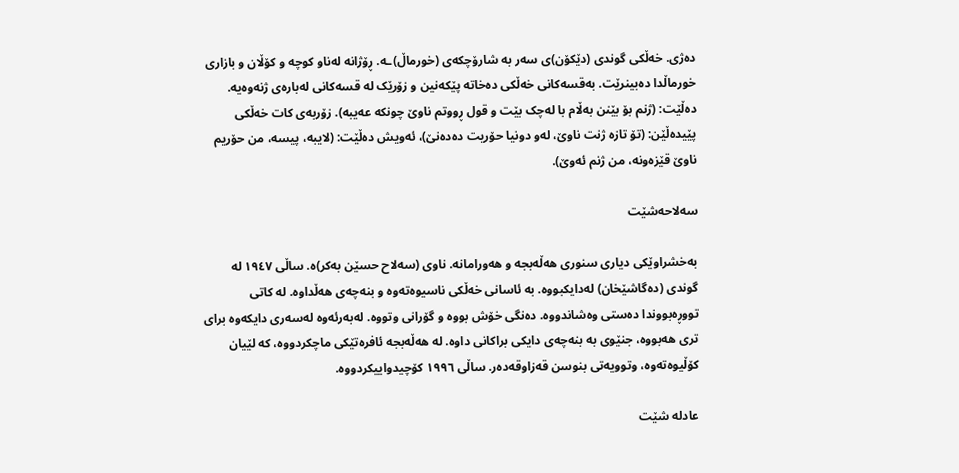دەژی. خەڵکی گوندی (دێکۆن)ی سەر بە شارۆچکەی (خورماڵ)ـە. ڕۆژانە لەناو کوچە و کۆڵان و بازاری خورماڵدا دەبینرێت. بەقسەکانی خەڵکی دەخاتە پێکەنین و زۆرێک لە قسەکانی لەبارەی ژنەوەیە. دەڵێت: (ژنم بۆ بێنن بەڵام با لەچک بێت و قول ڕووتم ناوێ چونکە عەیبە). زۆربەی کات خەڵکی پێیدەڵێن: (تۆ تازە ژنت ناوێ، لەو دونیا حۆریت دەدەنێ)، ئەویش دەڵێت: (لایبە، پیسە، من حۆریم ناوێ قێزەونە، من ژنم ئەوێ).

سەلاحەشێت

بەخشراوێکی دیاری سنوری هەڵەبجە و هەورامانە. ناوی (سەلاح حسێن بەکر)ە. ساڵی ١٩٤٧ لە گوندی (دەگاشێخان) لەدایکبووە. بە ئاسانی خەڵکی ناسیوەتەوە و بنەچەی هەڵداوە. لە کاتی تووڕەبووندا دەستی وەشاندووە. دەنگی خۆش بووە و گۆرانی وتووە. لەبەرئەوە لەسەری دایکەوە برای تری هەبووە، جنێوی بە بنەچەی دایکی براکانی داوە. لە هەڵەبجە ئافرەتێکی ماچکردووە، کە لێیان کۆڵیوەتەوە، وتوویەتی بنوسن قەزاوقەدەر. ساڵی ١٩٩٦ کۆچیدواییکردووە.

عادلە شێت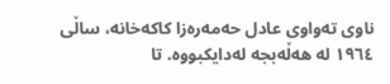ناوی تەواوی عادل حەمەرەزا کاکەخانە، ساڵی ١٩٦٤ لە هەڵەبجە لەدایکبووە. تا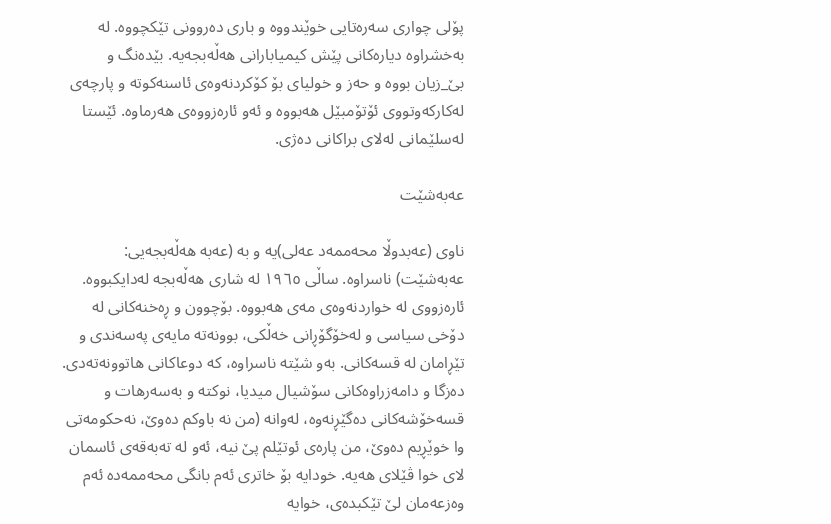پۆلی چواری سەرەتایی خوێندووە و باری دەروونی تێکچووە. لە بەخشراوە دیارەکانی پێش کیمیابارانی هەڵەبجەیە. بێدەنگ و بێ_زیان بووە و حەز و خولیای بۆ کۆکردنەوەی ئاسنەکوتە و پارچەی لەکارکەوتووی ئۆتۆمبێل هەبووە و ئەو ئارەزووەی هەرماوە. ئێستا لەسلێمانی لەلای براکانی دەژی.

عەبەشێت

ناوی (عەبدوڵا محەممەد عەلی)یە و بە (عەبە هەڵەبجەیی: عەبەشێت) ناسراوە. ساڵی ١٩٦٥ لە شاری هەڵەبجە لەدایکبووە. ئارەزووی لە خواردنەوەی مەی هەبووە. بۆچوون و ڕەخنەکانی لە دۆخی سیاسی و لەخۆگۆڕانی خەڵکی، بوونەتە مایەی پەسەندی و تێڕامان لە قسەکانی. بەو شێتە ناسراوە، کە دوعاکانی هاتوونەتەدی. دەزگا و دامەزراوەکانی سۆشیال میدیا، نوکتە و بەسەرهات و قسەخۆشەکانی دەگێڕنەوە، لەوانە (من نە باوکم دەوێ، نەحکومەتی وا خوێڕیم دەوێ، من پارەی ئوتێلم پێ نیە، ئەو لە تەبەقەی ئاسمان لای خوا ڤێلای هەیە. خودایە بۆ خاتری ئەم بانگی محەممەدە ئەم وەزعەمان لێ تێکبدەی، خوایە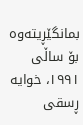بمانگێڕیتەوە بۆ ساڵی ١٩٩١، خوایە ڕسقی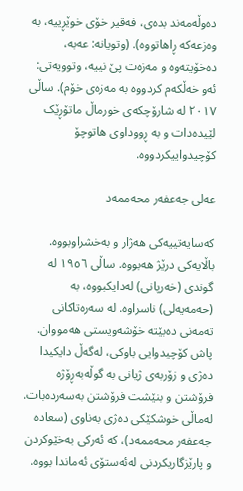دەوڵەمەند بدەی، فەقیر خۆی خوێڕییە، بە وەزعەکە ڕاهاتووە). (وتویانە: عەبە، دەخۆیتەوە و مەزەت پێ نییە، وتوویەتی: ئەو خەڵکەم کردووە بە مەزەی خۆم). ساڵی ٢٠١٧ لە شارۆچکەی خورماڵ ماتۆڕێک لێیدەدات و بە ڕووداوی هاتوچۆ کۆچیدواییکردووە.

عەلی جەعفەر محەممەد

کەسایەتییەکی هەژار و بەخشراوبووە. باڵایەکی درێژ هەبووە. ساڵی ١٩٥٦ لە گوندی (خەرپانی) لەدایکبووە، بە (حەمەیەلی) ناسراوە. لە سەرەتاکانی تەمەنی دەبێتە خۆشەویستی هەمووان. پاش کۆچیدوایی باوکی، لەگەڵ دایکیدا دەژی و زۆربەی ژیانی بە گوڵەبەڕۆژە فرۆشتن و بنێشت فرۆشتن بەسەردەبات. لەماڵی خوشکێکی دەژی بەناوی (سعادە جەعفەر محەممەد)، کە ئەرکی بەخێوکردن و پارێزگاریکردنی لەئەستۆی ئەماندا بووە.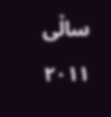ساڵی ٢٠١١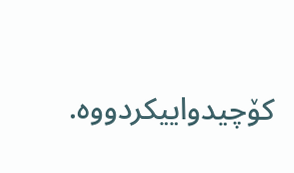کۆچیدواییکردووە.